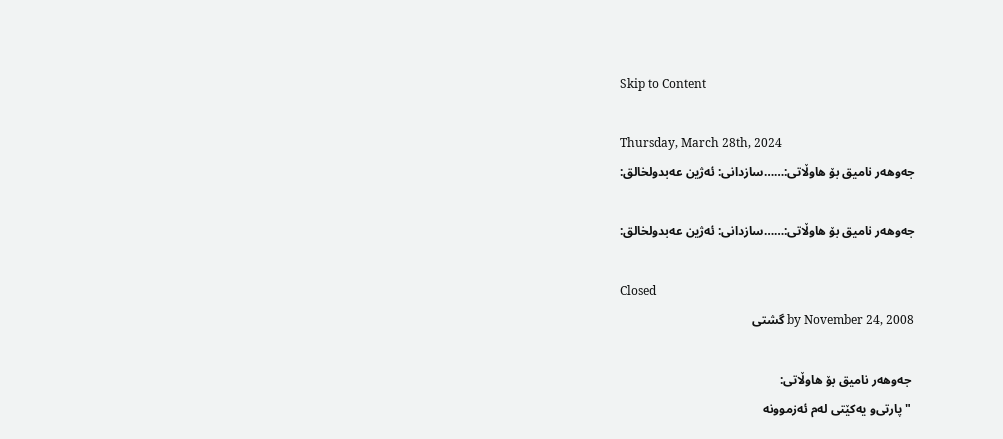Skip to Content

Thursday, March 28th, 2024
جه‌وهه‌ر نامیق بۆ هاوڵاتی‌:……سازدانی‌: ئه‌ژین عه‌بدولخالق:

جه‌وهه‌ر نامیق بۆ هاوڵاتی‌:……سازدانی‌: ئه‌ژین عه‌بدولخالق:

Closed
by November 24, 2008 گشتی

 جه‌وهه‌ر نامیق بۆ هاوڵاتی‌:
 "پارتی‌و یه‌كێتی له‌م ئه‌زموونه‌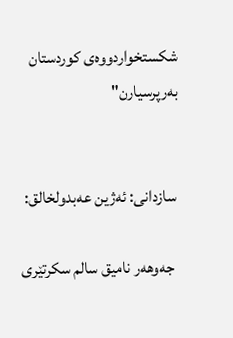شكستخواردووه‌ی‌ كوردستان به‌رپرسیارن"


 سازدانی‌: ئه‌ژین عه‌بدولخالق:

  جه‌وهه‌ر نامیق سالم سكرتێری‌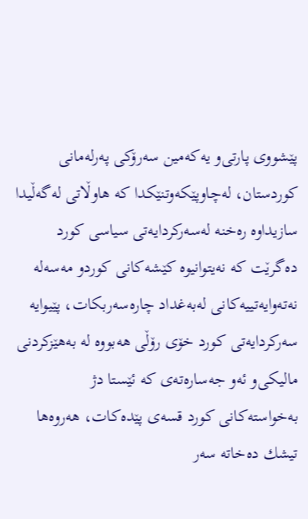پێشووی‌ پارتی‌‌و یه‌كه‌مین سه‌رۆكی‌ په‌رله‌مانی‌ كوردستان، له‌چاوپێكه‌وتنێكدا كه‌ هاوڵاتی‌ له‌گه‌ڵیدا سازیداوه‌ ره‌خنه‌ له‌سه‌ركردایه‌تی‌ سیاسی‌ كورد ده‌گرێت كه‌ نه‌یتوانیوه‌ كێشه‌كانی‌ كوردو مه‌سه‌له‌ نه‌ته‌وایه‌تییه‌كانی‌ له‌به‌غداد چاره‌سه‌ربكات، پێیوایه‌ سه‌ركردایه‌تی‌ كورد خۆی‌ رۆڵی‌ هه‌بووه‌ له‌ به‌هێزكردنی‌ مالیكی‌‌و ئه‌و جه‌ساره‌ته‌ی‌ كه‌ ئێستا دژ به‌خواسته‌كانی‌ كورد قسه‌ی‌ پێده‌كات، هه‌روه‌ها تیشك ده‌خاته‌ سه‌ر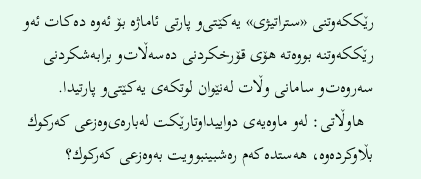رێككه‌وتنی‌ «ستراتیژی‌» یه‌كێتی‌‌و پارتی‌ ئاماژه‌ بۆ ئه‌وه‌ ده‌كات ئه‌و رێككه‌وتنه‌ بووه‌ته‌ هۆی‌ قۆرخكردنی‌ ده‌سه‌ڵات‌و برابه‌شكردنی‌ سه‌روه‌ت‌و سامانی‌ وڵات له‌نێوان لوتكه‌ی‌ یه‌كێتی‌‌و پارتیدا.
  هاوڵاتی‌: له‌و ماوه‌یه‌ی‌ دواییدا‌وتارێكت له‌باره‌ی‌‌وه‌زعی‌ كه‌ركوك بڵاوكرده‌وه‌، هه‌ستده‌كه‌م ره‌شبینبوویت به‌‌وه‌زعی‌ كه‌ركوك؟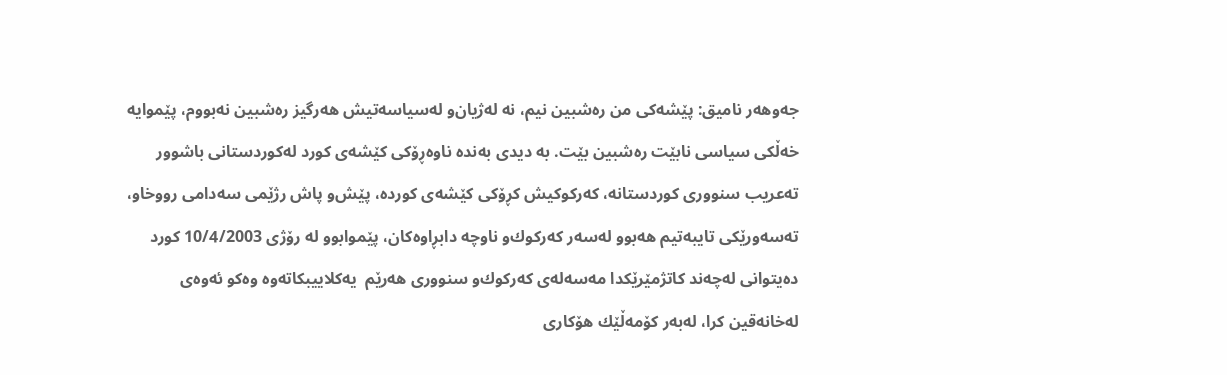جه‌وهه‌ر نامیق: پێشه‌كی من ره‌شبین نیم، نه‌ له‌ژیان‌و له‌سیاسه‌تیش هه‌رگیز ره‌شبین نه‌بووم، پێموایه‌ خه‌ڵكی‌ سیاسی‌ نابێت ره‌شبین بێت. به‌ دیدی به‌نده‌ ناوه‌ڕۆكی كێشه‌ی‌ كورد له‌كوردستانی‌ باشوور ته‌عریب سنووری‌ كوردستانه‌، كه‌ركوكیش كڕۆكی‌ كێشه‌ی‌ كورده‌، پێش‌و پاش رژێمی سه‌دامی رووخاو، ته‌سه‌ورێكی‌ تایبه‌تیم هه‌بوو له‌سه‌ر كه‌ركوك‌و ناوچه‌ دابڕاوه‌كان، پێموابوو له‌ رۆژی 10/4/2003 كورد ده‌یتوانی له‌چه‌ند كاتژمێرێكدا مه‌سه‌له‌ی‌ كه‌ركوك‌و سنووری هه‌رێم  یه‌كلاییبكاته‌وه‌ ‌وه‌كو ئه‌وه‌ی‌ له‌خانه‌قین كرا، له‌به‌ر كۆمه‌ڵێك هۆكاری‌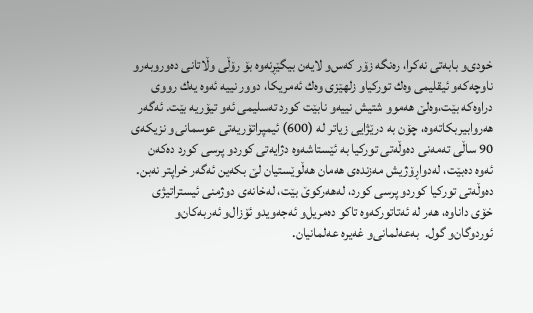خودی‌‌و بابه‌تی‌ نه‌كرا، ره‌نگه‌ زۆر كه‌س‌و لایه‌ن بیگێڕنه‌وه‌ بۆ رۆڵی‌ ‌وڵاتانی‌ ده‌وروبه‌رو ناوچه‌كه‌و ئیقلیمی ‌وه‌ك توركیا‌و زلهێزی‌ ‌وه‌ك ئه‌مریكا، دوور نییه‌ ئه‌وه‌ یه‌ك رووی دراوه‌كه‌ بێت،‌وه‌لێ هه‌موو شتیش نییه‌و نابێت كورد ته‌سلیمی‌ ئه‌و تیۆریه‌ بێت. ئه‌گه‌ر هه‌ر‌وابیربكاته‌وه‌، چۆن به‌ درێژایی زیاتر له‌ (600) ئیمپراتۆریه‌تی عوسمانی‌و نزیكه‌ی 90 ساڵی ته‌مه‌نی ده‌وڵه‌تی توركیا به‌ ئێستاشه‌وه‌ دژایه‌تی كورد‌و پرسی كورد ده‌كه‌ن ئه‌وه‌ ده‌بێت، له‌دواڕۆژیش مه‌زنده‌ی هه‌مان هه‌ڵوێستیان لێ‌ بكه‌ین ئه‌گه‌ر خراپتر نه‌بن. ده‌وڵه‌تی توركیا كوردو پرسی كورد، له‌هه‌ركوێ بێت، له‌خانه‌ی دوژمنی ئیستراتیژی خۆی داناوه‌، هه‌ر له‌ ئه‌تاتوركه‌وه‌ تاكو ده‌مریل‌و ئه‌جه‌وید‌و ئۆزال‌و ئه‌ربه‌كان‌و ئوردوگان‌و گول.  به‌عه‌لمانی‌و غه‌یره‌ عه‌لمانیان.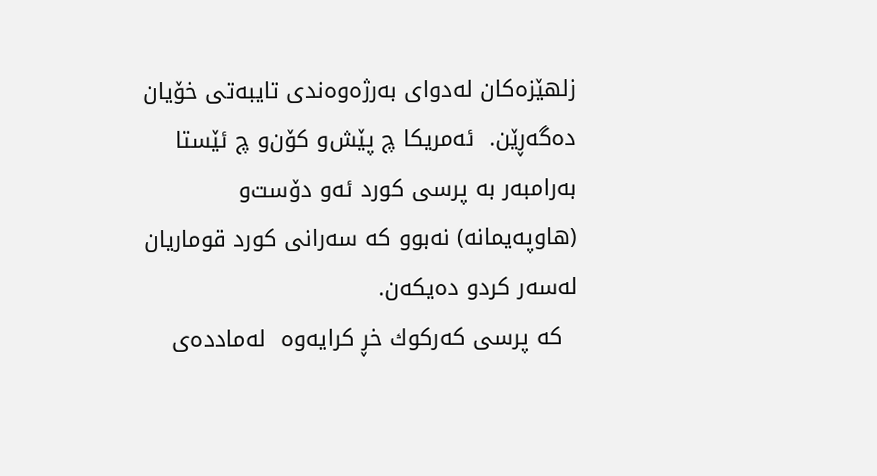زلهێزه‌كان له‌دوای به‌رژه‌وه‌ندی تایبه‌تی خۆیان ده‌گه‌ڕێن.  ئه‌مریكا چ پێش‌و كۆن‌و چ ئێستا به‌رامبه‌ر به‌ پرسی كورد ئه‌و دۆست‌و (هاوپه‌یمانه‌) نه‌بوو كه‌ سه‌رانی كورد قوماریان له‌سه‌ر كردو ده‌یكه‌ن.
  كه‌ پرسی كه‌ركوك خڕ كرایه‌وه‌  له‌مادده‌ی‌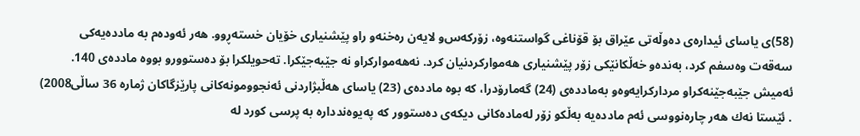(58)ی یاسای ئیداره‌ی‌ ده‌وڵه‌تی‌ عێراق بۆ قۆناغی گواستنه‌وه‌، زۆركه‌س‌و لایه‌ن ره‌خنه‌‌و راو پێشنیاری خۆیان خسته‌ڕوو. هه‌ر ئه‌وده‌م به‌ مادده‌یه‌كی سه‌قه‌ت ‌وه‌سفم كرد، به‌نده‌و خه‌ڵكانێكی زۆر پێشنیاری هه‌مواركردنیان كرد. نه‌هه‌مواركراو نه‌ جێبه‌جێكرا. ته‌حویلكرا بۆ ده‌ستوورو بووه‌ مادده‌ی 140. ئه‌میش جێبه‌جێنه‌كراو مرداركرایه‌وه‌و به‌مادده‌ی (24) گه‌مارۆدرا، كه ‌بوه‌ مادده‌ی (23) یاسای هه‌ڵبژاردنی ئه‌نجوومونه‌كانی پارێزگاكان ژماره‌ 36 ساڵی2008) . ئێستا نه‌ك هه‌ر چاره‌نووسی ئه‌م مادده‌یه‌ به‌ڵكو زۆر له‌ماده‌كانی دیكه‌ی ده‌ستوور كه‌ په‌یوه‌ندداره‌ به‌ پرسی كورد له‌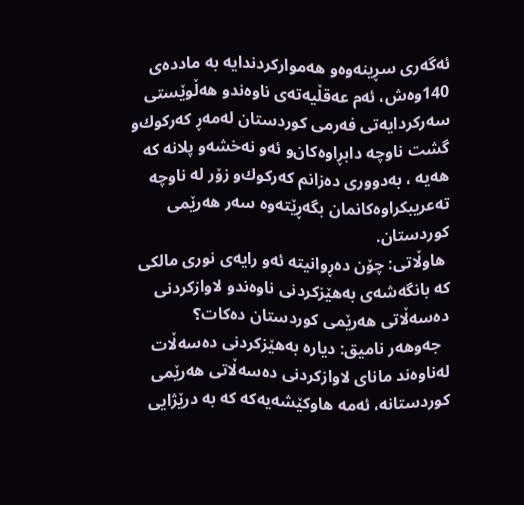ئه‌گه‌ری سڕینه‌وه‌و هه‌مواركردندایه‌ به‌ مادده‌ی 140وه‌ش‌، ئه‌م عه‌قڵیه‌ته‌ی ناوه‌ندو هه‌ڵوێستی سه‌ركردایه‌تی فه‌رمی كوردستان له‌مه‌ڕ كه‌ركوك‌و گشت ناوچه‌ دابڕاوه‌كان‌و ئه‌و نه‌خشه‌و پلانه‌ كه‌ هه‌یه‌ ، به‌دووری ده‌زانم كه‌ركوك‌و زۆر له‌ ناوچه‌ ته‌عریبكراوه‌كانمان بگه‌ڕێته‌وه‌ سه‌ر هه‌رێمی‌ كوردستان.
 هاوڵاتی‌: چۆن ده‌ڕوانیته‌ ئه‌و رایه‌ی‌ نوری‌ مالكی كه‌ بانگه‌شه‌ی‌ به‌هێزكردنی‌ ناوه‌ندو لاوازكردنی‌ ده‌سه‌ڵاتی‌ هه‌رێمی‌ كوردستان ده‌كات؟
  جه‌وهه‌ر نامیق: دیاره‌ به‌هێزكردنی‌ ده‌سه‌ڵات له‌ناوه‌ند مانای‌ لاوازكردنی‌ ده‌سه‌ڵاتی‌ هه‌رێمی‌ كوردستانه‌، ئه‌مه‌ هاوكێشه‌یه‌كه‌ كه‌ به‌ درێژایی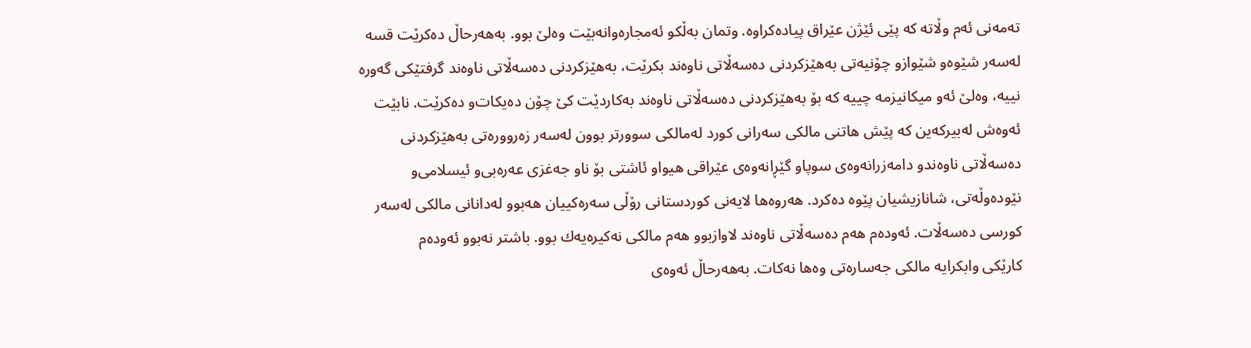ته‌مه‌نی ئه‌م ‌وڵاته‌ كه‌ پێی ئێژن عێراق پیاده‌كراوه‌. وتمان به‌ڵكو ئه‌مجاره‌‌وانه‌بێت ‌وه‌لێ‌ بوو. به‌هه‌رحاڵ‌ ده‌كرێت قسه‌ له‌سه‌ر شێوه‌و شێوازو چۆنیه‌تی‌ به‌هێزكردنی‌ ده‌سه‌ڵاتی‌ ناوه‌ند بكرێت، به‌هێزكردنی‌ ده‌سه‌ڵاتی‌ ناوه‌ند گرفتێكی گه‌وره‌ نییه‌، ‌وه‌لێ ئه‌و میكانیزمه‌ چییه‌ كه‌ بۆ به‌هێزكردنی‌ ده‌سه‌ڵاتی ناوه‌ند به‌كاردێت كێ چۆن ده‌یكات‌و ده‌كرێت. نابێت ئه‌وه‌ش له‌بیركه‌ین كه‌ پێش هاتنی‌ مالكی سه‌رانی كورد له‌مالكی سوورتر بوون له‌سه‌ر زه‌رووره‌تی‌ به‌هێزكردنی‌ ده‌سه‌ڵاتی‌ ناوه‌ندو دامه‌زرانه‌وه‌ی سوپاو گێڕانه‌وه‌ی‌ عێراقی هیواو ئاشتی بۆ ناو جه‌غزی عه‌ره‌بی‌و ئیسلامی‌و نێوده‌وڵه‌تی‌، شانازیشیان پێوه‌ ده‌كرد. هه‌روه‌ها لایه‌نی كوردستانی رۆڵی سه‌ره‌كییان هه‌بوو له‌دانانی مالكی له‌سه‌ر كورسی ده‌سه‌ڵات. ئه‌وده‌م هه‌م ده‌سه‌ڵاتی ناوه‌ند لاوازبوو هه‌م مالكی نه‌كیره‌یه‌ك بوو. باشتر نه‌بوو ئه‌وده‌م كارێكی ‌وابكرایه‌ مالكی جه‌ساره‌تی ‌وه‌ها نه‌كات. به‌هه‌رحاڵ‌ ئه‌وه‌ی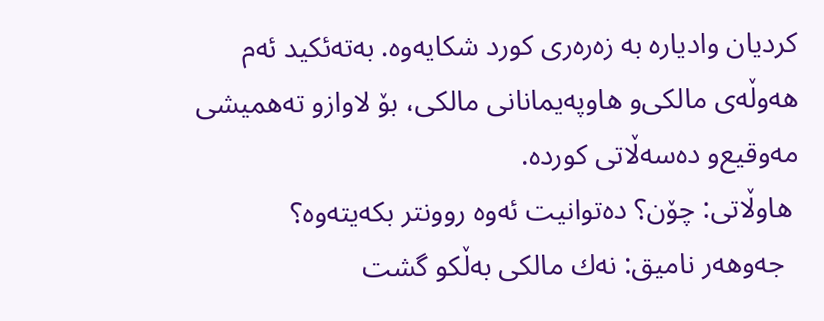كردیان ‌وادیاره‌ به‌ زه‌ره‌ری كورد شكایه‌وه‌. به‌ته‌ئكید ئه‌م هه‌وڵه‌ی مالكی‌و هاوپه‌یمانانی مالكی، بۆ لاواز‌و ته‌همیشی مه‌وقیع‌و ده‌سه‌ڵاتی كورده‌.
 هاوڵاتی‌: چۆن؟ ده‌توانیت ئه‌وه‌ روونتر بكه‌یته‌وه‌؟
  جه‌وهه‌ر نامیق: نه‌ك مالكی به‌ڵكو گشت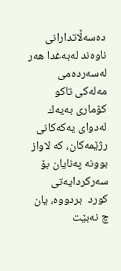ده‌سه‌ڵاتدارانی ناوه‌ند له‌به‌غدا هه‌ر له‌سه‌رده‌می مه‌له‌كی تاكو كۆماری به‌یه‌ك له‌دوای یه‌كه‌كانی رژێمه‌كان، كه‌ لاواز بوونه‌ په‌نایان بۆ سه‌ركردایه‌تی كورد  بردووه‌، یان چ نه‌بێت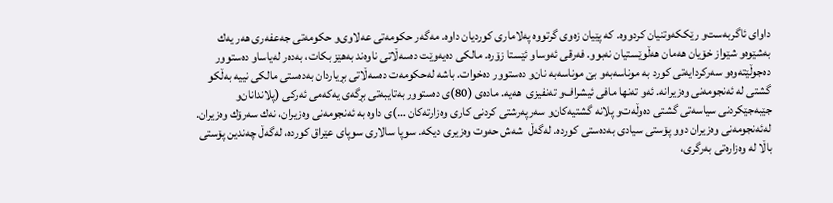داوای ئاگربه‌ست‌و رێككه‌وتنیان كردووه‌. كه‌ پێیان زه‌وی گرتووه‌ په‌لاماری كوردیان داوه‌. مه‌گه‌ر حكومه‌تی عه‌لاوی‌و حكومه‌تی جه‌عفه‌ری هه‌ر یه‌ك به‌شێوه‌و شێواز خۆیان هه‌مان هه‌ڵوێستیان نه‌بوو. فه‌رقی ئه‌وساو ئێستا زۆره‌. مالكی‌ ده‌یه‌وێت ده‌سه‌ڵاتی‌ ناوه‌ند به‌هێز بكات، به‌ده‌ر له‌یاساو ده‌ستوور ده‌جوڵێته‌وه‌و سه‌ركردایه‌تی كورد به‌ موناسه‌به‌و بێ‌ موناسه‌به‌ نان‌و ده‌ستوور ده‌خوات. باشه‌ له‌حكومه‌ت ده‌سه‌ڵاتی بڕیاردان به‌ده‌ستی مالكی نییه‌ به‌ڵكو گشتی له‌ ئه‌نجومه‌نی ‌وه‌زیرانه‌. ئه‌و ته‌نها مافی ئیشراف‌و ته‌نفیزی  هه‌یه‌. ماده‌ی (80)ی ده‌ستوور به‌تایبه‌تی بڕگه‌ی یه‌كه‌می ئه‌ركی (پلاندانان‌و جێبه‌جێكردنی سیاسه‌تی گشتی ده‌وڵه‌ت‌و پلانه‌ گشتیه‌كان‌و سه‌رپه‌رشتی كردنی كاری ‌وه‌زارته‌كان …)ی داوه‌ به‌ ئه‌نجومه‌نی ‌وه‌زیران، نه‌ك سه‌رۆك ‌وه‌زیران. له‌ئه‌نجومه‌نی ‌وه‌زیران دوو پۆستی سیادی به‌ده‌ستی كورده‌. له‌گه‌ڵ‌  شه‌ش حه‌وت ‌وه‌زیری دیكه‌. سوپا سالاری سوپای عێراق كورده‌، له‌گه‌ڵ‌ چه‌ندین پۆستی باڵا له‌ وه‌زاره‌تی به‌رگری،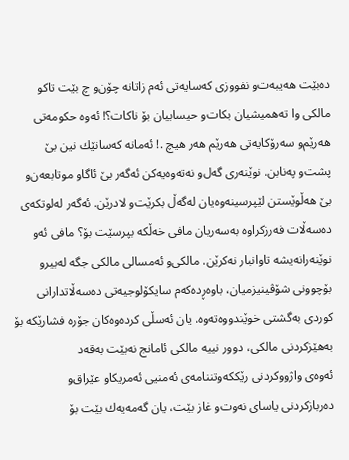ده‌بێت هه‌یبه‌ت‌و نفووزی كه‌سایه‌تی ئه‌م زاتانه‌ چۆن‌و چ بێت تاكو مالكی ‌وا ته‌همیشیان بكات‌و حیسابیان بۆ ناكات؟! ئه‌وه‌ حكومه‌تی هه‌رێم‌و سه‌رۆكایه‌تی هه‌رێم هه‌ر هیچ .! ئه‌مانه‌ كه‌سانێك نین بێ‌ پشت‌و په‌نابن. نوێنه‌ری گه‌ل‌و نه‌ته‌وه‌یه‌كن ئه‌گه‌ر بێ ئاگاو موتابعه‌ن‌و بێ‌ هه‌ڵوێستن لێپرسینه‌وه‌یان له‌گه‌ڵ‌ بكرێت‌و لادرێن. ئه‌گه‌ر له‌لوتكه‌ی ده‌سه‌ڵات فه‌رزكراوه‌ به‌سه‌ریان مافی خه‌ڵكه‌ بپرسێت بۆ؟ مافی ئه‌و نوێنه‌رانه‌یشه‌ تاوانبار نه‌كرێن. مالكی‌و ئه‌مسالی مالكی جگه‌ له‌بیرو بۆچوونی شۆڤینیزمیان، باوه‌ڕده‌كه‌م سایكۆلوجیه‌تی ده‌سه‌ڵاتدارانی كوردی به‌گشتی خوێندووه‌ته‌وه‌. یان ئه‌سڵی كرده‌وه‌كان جۆره‌ فشارێكه‌ بۆ به‌هێزكردنی مالكی، دوور نییه‌ مالكی ئامانج نه‌بێت به‌قه‌د ئه‌وه‌ی ‌واژووكردنی رێككه‌وتننامه‌ی ئه‌منیی ئه‌مریكا‌و عێراق‌و ده‌ربازكردنی یاسای نه‌وت‌و غاز بێت، یان گه‌مه‌یه‌ك بێت بۆ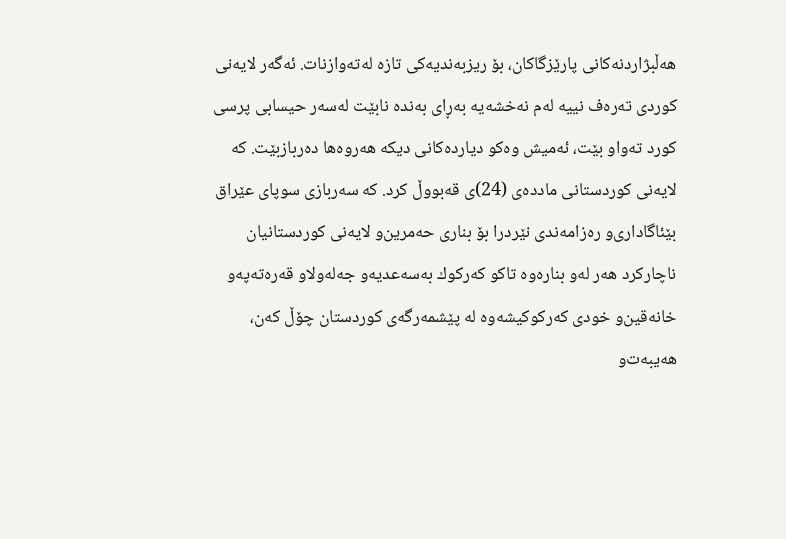هه‌ڵبژاردنه‌كانی پارێزگاكان، بۆ ریزبه‌ندیه‌كی تازه‌ له‌ته‌وازنات. ئه‌گه‌ر لایه‌نی كوردی ته‌ره‌ف نییه‌ له‌م نه‌خشه‌یه‌ به‌ڕای به‌نده‌ نابێت له‌سه‌ر حیسابی پرسی كورد ته‌واو بێت، ئه‌میش ‌وه‌كو دیارده‌كانی دیكه‌ هه‌روه‌ها ده‌ربازبێت. كه‌ لایه‌نی كوردستانی مادده‌ی (24)ی قه‌بووڵ‌ كرد. كه‌ سه‌ربازی سوپای عێراق بێئاگاداری‌و ره‌زامه‌ندی نێردرا بۆ بناری حه‌مرین‌و لایه‌نی كوردستانیان ناچاركرد هه‌ر له‌و بناره‌وه‌ تاكو كه‌ركوك به‌سه‌عدیه‌و جه‌له‌ولاو قه‌ره‌ته‌په‌و خانه‌قین‌و خودی كه‌ركوكیشه‌وه‌ له‌ پێشمه‌رگه‌ی‌ كوردستان چۆڵ‌ كه‌ن، هه‌یبه‌ت‌و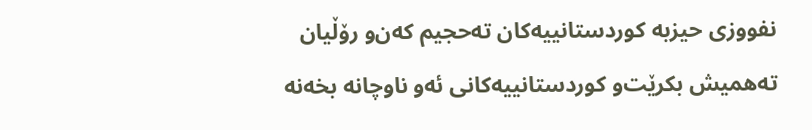نفووزی‌ حیزبه‌ كوردستانییه‌كان ته‌حجیم كه‌ن‌و رۆڵیان ته‌همیش بكرێت‌و كوردستانییه‌كانی ئه‌و ناوچانه‌ بخه‌نه‌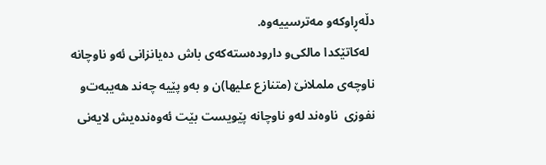دڵه‌ڕاوكه‌‌و مه‌ترسییه‌وه‌.
  له‌كاتێكدا مالكی‌و داروده‌سته‌كه‌ی باش ده‌یانزانی ئه‌و ناوچانه‌ ناوچه‌ی ململانێ‌ (متنازع علیها)ن ‌و به‌و پێیه‌ چه‌ند هه‌یبه‌ت‌و نفوزی  ناوه‌ند له‌و ‌ناوچانه‌ پێویست بێت ئه‌وه‌نده‌یش لایه‌نی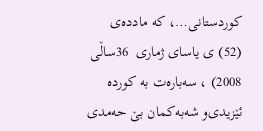كوردستانی…، كه‌ مادده‌ی (52) ی یاسای ژماری  36ساڵی 2008) ، سه‌باره‌ت به‌ كورده‌ ئێزیدی‌و شه‌به‌كمان بێ‌ حه‌مدی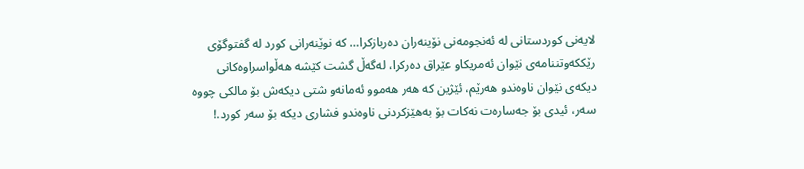لایه‌نی كوردستانی له‌ ئه‌نجومه‌نی نۆینه‌ران ده‌ربازكرا… كه‌ نوێنه‌رانی كورد له‌ گفتوگۆی رێككه‌وتننامه‌ی نێوان ئه‌مریكا‌و عێراق ده‌ركرا، له‌گه‌ڵ‌ گشت كێشه‌ هه‌ڵواسراوه‌كانی دیكه‌ی نێوان ناوه‌ندو هه‌رێم، ئێژین كه‌ هه‌ر هه‌موو ئه‌مانه‌‌و شتی دیكه‌ش بۆ مالكی چووه‌ سه‌ر، ئیدی بۆ جه‌ساره‌ت نه‌كات بۆ به‌هێزكردنی ناوه‌ندو فشاری دیكه‌ بۆ سه‌ر كورد.!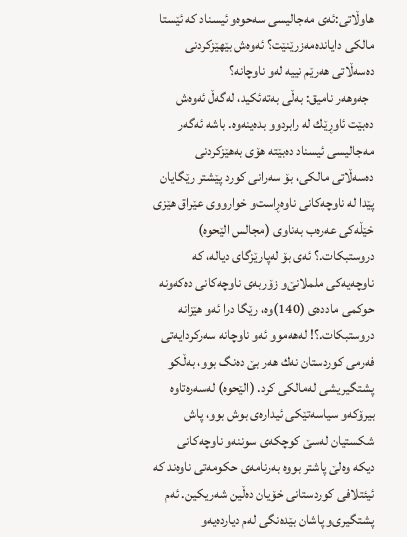هاوڵاتی‌:ئه‌ی‌ مه‌جالیسی‌ سه‌حوه‌و ئیسناد كه‌ ئێستا مالكی‌ دایانده‌مه‌زرێنێت؟ ئه‌وه‌ش بێهێزكردنی‌ ده‌سه‌ڵاتی‌ هه‌رێم نییه‌ له‌و ناوچانه‌؟
  جه‌وهه‌ر نامیق: به‌ڵی به‌ته‌ئكید، له‌گه‌ڵ‌ ئه‌وه‌ش ده‌بێت ئاوڕێك له‌ رابردوو بده‌ینه‌وه‌. باشه‌ ئه‌گه‌ر مه‌جالیسی‌ ئیسناد ده‌بێته‌ هۆی‌ به‌هێزكردنی‌ ده‌سه‌ڵاتی‌ مالكی‌، بۆ سه‌رانی كورد پێشتر رێگایان پێدا له‌ ناوچه‌كانی‌ ناوه‌ڕاست‌و خوارووی عێراق هێزی‌ خێڵه‌كی عه‌ره‌ب به‌ناوی (مجالس الێحوه‌) دروستبكات.؟ ئه‌ی بۆ له‌پارێزگای دیاله‌، كه‌ ناوچه‌یه‌كی ململانێ‌‌و زۆربه‌ی ناوچه‌كانی ده‌كه‌ونه‌ حوكمی مادده‌ی (140)وه‌، رێگا درا ئه‌و هێزانه‌ دروستبكات.؟! له‌هه‌موو ئه‌و ناوچانه‌ سه‌ركردایه‌تی فه‌رمی كوردستان نه‌ك هه‌ر بێ ده‌نگ بوو، به‌ڵكو پشتگیریشی له‌مالكی كرد. (الێحوه‌) له‌سه‌ره‌تاوه‌ بیرۆكه‌و سیاسه‌تێكی ئیداره‌ی بوش بوو، پاش شكستیان له‌سێ كوچكه‌ی سوننه‌و ناوچه‌كانی دیكه‌ ‌وه‌لێ پاشتر بووه‌ به‌رنامه‌ی حكومه‌تی ناوه‌ند كه‌ ئیئتلافی كوردستانی خۆیان ده‌ڵین شه‌ریكین. ئه‌م پشتگیری‌و پاشان بێده‌نگی له‌م دیارده‌یه‌و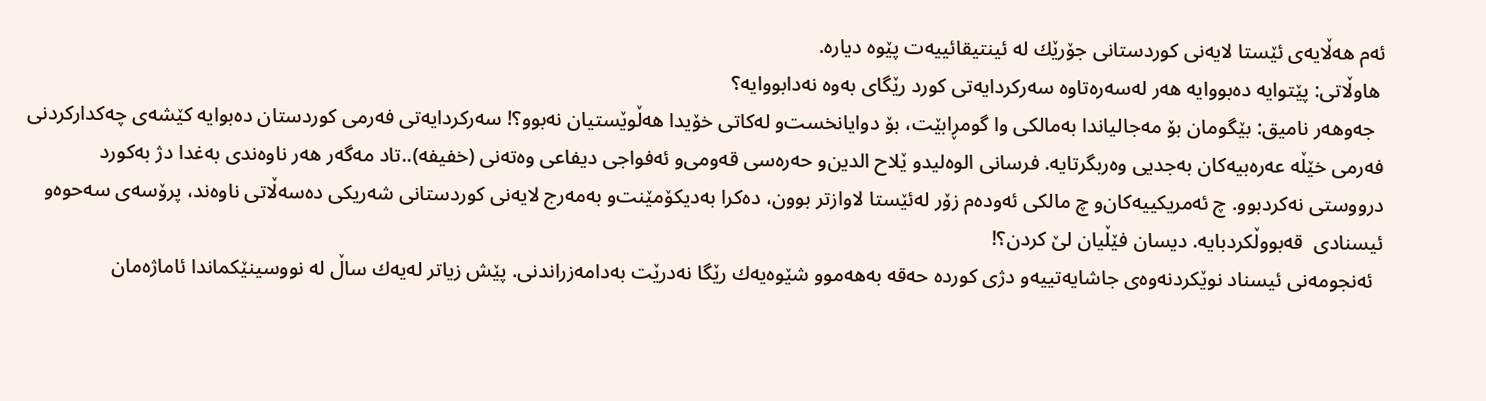ئه‌م هه‌ڵایه‌ی ئێستا لایه‌نی كوردستانی جۆرێك له‌ ئینتیقائییه‌ت پێوه‌ دیاره‌.
 هاوڵاتی‌: پێتوایه‌ ده‌بووایه‌ هه‌ر له‌سه‌ره‌تاوه‌ سه‌ركردایه‌تی‌ كورد رێگای‌ به‌وه‌ نه‌دابووایه‌؟
  جه‌وهه‌ر نامیق: بێگومان بۆ مه‌جالیاندا به‌مالكی‌ ‌وا گومڕابێت، بۆ دوایانخست‌و له‌كاتی‌ خۆیدا هه‌ڵوێستیان نه‌بوو؟! سه‌ركردایه‌تی فه‌رمی كوردستان ده‌بوایه‌ كێشه‌ی چه‌كداركردنی فه‌رمی خێڵه‌ عه‌ره‌بیه‌كان به‌جدیی ‌وه‌ربگرتایه‌. فرسانی الوه‌لیدو ێلاح الدین‌و حه‌ره‌سی قه‌ومی‌و ئه‌فواجی دیفاعی ‌وه‌ته‌نی (خفیفه‌)..تاد مه‌گه‌ر هه‌ر ناوه‌ندی به‌غدا دژ به‌كورد درووستی نه‌كردبوو. چ ئه‌مریكییه‌كان‌و چ مالكی ئه‌وده‌م زۆر له‌ئێستا لاوازتر بوون، ده‌كرا به‌دیكۆمێنت‌و به‌مه‌رج لایه‌نی كوردستانی شه‌ریكی ده‌سه‌ڵاتی ناوه‌ند، پرۆسه‌ی سه‌حوه‌‌و ئیسنادی  قه‌بووڵكردبایه‌. دیسان فێڵیان لێ‌ كردن؟!
  ئه‌نجومه‌نی ئیسناد نوێكردنه‌وه‌ی جاشایه‌تییه‌و دژی‌ كورده‌ حه‌قه‌ به‌هه‌موو شێوه‌یه‌ك رێگا نه‌درێت به‌دامه‌زراندنی. پێش زیاتر له‌یه‌ك ساڵ‌ له‌ نووسینێكماندا ئاماژه‌مان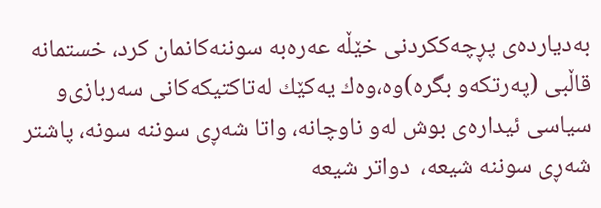به‌دیارده‌ی پڕچه‌ككردنی خێڵه‌ عه‌ره‌به‌ سوننه‌كانمان كرد، خستمانه‌ قاڵبی (په‌رتكه‌و بگره‌)وه‌،‌وه‌ك یه‌كێك له‌تاكتیكه‌كانی سه‌ربازی‌و سیاسی ئیداره‌ی بوش له‌و ناوچانه‌، ‌واتا شه‌ڕی سوننه‌ سونه‌، پاشتر شه‌ڕی سوننه‌ شیعه‌،  دواتر شیعه‌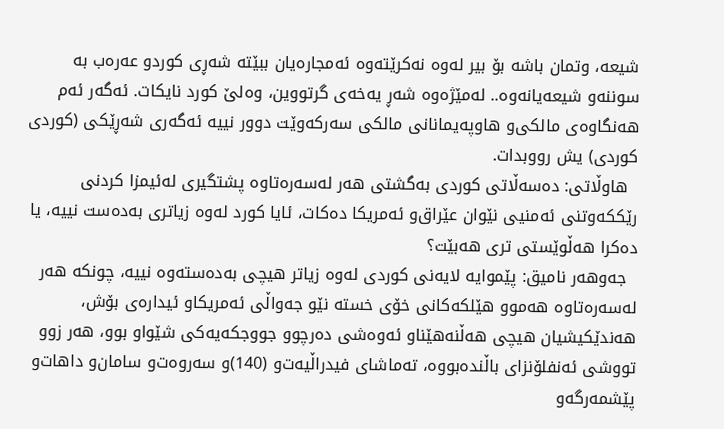شیعه‌، ‌وتمان باشه‌ بۆ بیر له‌وه‌ نه‌كرێته‌وه‌ ئه‌مجاره‌یان ببێته‌ شه‌ڕی كوردو عه‌ره‌ب به‌ سوننه‌و شیعه‌یانه‌وه‌.. له‌مێژه‌وه‌ شه‌ڕ یه‌خه‌ی گرتووین، ‌وه‌لێ كورد نایكات. ئه‌گه‌ر ئه‌م هه‌نگاوه‌ی مالكی‌و هاوپه‌یمانانی مالكی سه‌ركه‌وێت دوور نییه‌ ئه‌گه‌ری شه‌ڕێكی (كوردی كوردی) یش رووبدات.
  هاوڵاتی‌: ده‌سه‌ڵاتی‌ كوردی‌ به‌گشتی‌ هه‌ر له‌سه‌ره‌تاوه‌ پشتگیری‌ له‌ئیمزا كردنی‌ رێككه‌وتنی‌ ئه‌منیی‌ نێوان عێراق‌و ئه‌مریكا ده‌كات، ئایا كورد له‌وه‌ زیاتری‌ به‌ده‌ست نییه‌، یا ده‌كرا هه‌ڵوێستی‌ تری‌ هه‌بێت؟
  جه‌وهه‌ر نامیق: پێموایه‌ لایه‌نی‌ كوردی‌ له‌وه‌ زیاتر هیچی‌ به‌ده‌سته‌وه‌ نییه‌، چونكه‌ هه‌ر له‌سه‌ره‌تاوه‌ هه‌موو هێلكه‌كانی‌ خۆی‌ خسته‌ نێو جه‌واڵی‌ ئه‌مریكاو ئیداره‌ی‌ بۆش، هه‌ندێكیشیان هیچی‌ هه‌ڵنه‌هێناو ئه‌وه‌شی‌ ده‌رچوو جووجكه‌یه‌كی‌ شێواو بوو، هه‌ر زوو تووشی‌ ئه‌نفلۆنزای‌ باڵنده‌بووه‌، ته‌ماشای فیدراڵیه‌ت‌و (140)و سه‌روه‌ت‌و سامان‌و داهات‌و پێشمه‌رگه‌و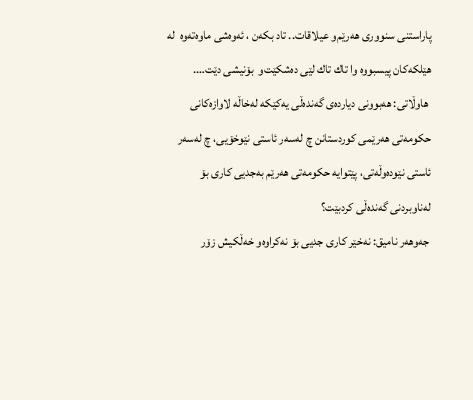پاراستنی سنووری هه‌رێم‌و عیلاقات.. تاد بكه‌ن ، ئه‌وه‌شی ماوه‌ته‌وه‌  له‌ هێلكه‌كان پیسبووه‌ ‌وا تاك تاك لێی‌ ده‌شكێت‌و  بۆنیشی دێت….
 هاوڵاتی‌: هه‌بوونی‌ دیارده‌ی‌ گه‌نده‌ڵی‌ یه‌كێكه‌ له‌خاڵه‌ لاوازه‌كانی‌ حكومه‌تی‌ هه‌رێمی‌ كوردستانن چ له‌سه‌ر ئاستی‌ نێوخۆیی‌، چ له‌سه‌ر ئاستی‌ نێوده‌وڵه‌تی‌، پێتوایه‌ حكومه‌تی‌ هه‌رێم به‌جدیی‌ كاری‌ بۆ له‌ناوبردنی‌ گه‌نده‌ڵی‌ كردبێت؟
 جه‌وهه‌ر نامیق: نه‌خێر كاری‌ جدیی بۆ نه‌كراوه‌و خه‌ڵكیش زۆر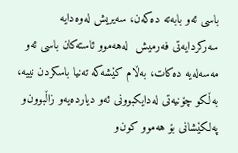باسی‌ ئه‌و بابه‌ته‌ ده‌كه‌ن، سه‌یریش له‌وه‌دایه‌ سه‌ركردایه‌تی فه‌رمیش  له‌هه‌موو ئاسته‌كان باسی‌ ئه‌و مه‌سه‌له‌یه‌ ده‌كات، به‌ڵام كێشه‌كه‌ ته‌نیا باسكردن نییه‌، به‌ڵكو چۆنیه‌تی له‌دایكبوونی‌ ئه‌و دیارده‌یه‌و زاڵبوون‌و په‌لكێشانی بۆ هه‌موو كون‌و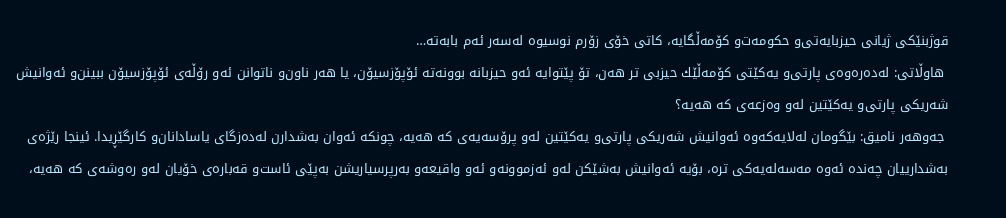قوژبنێكی ژیانی حیزبایه‌تی‌و حكومه‌ت‌و كۆمه‌ڵگایه‌، كاتی خۆی زۆرم نوسیوه‌ له‌سه‌ر ئه‌م بابه‌ته‌…
 هاوڵاتی‌: له‌ده‌ره‌وه‌ی‌ پارتی‌‌و یه‌كێتی‌ كۆمه‌ڵێك حیزبی‌ تر هه‌ن، تۆ پێتوایه‌ ئه‌و حیزبانه‌ بوونه‌ته‌ ئۆپۆزسیۆن، یا هه‌ر ناون‌و ناتوانن ئه‌و رۆڵه‌ی‌ ئۆپۆزسیۆن ببینن‌و ئه‌وانیش شه‌ریكی‌ پارتی‌‌و یه‌كێتین له‌و ‌وه‌زعه‌ی كه‌ هه‌یه‌؟
 جه‌وهه‌ر نامیق: بێگومان له‌لایه‌كه‌وه‌ ئه‌وانیش شه‌ریكی‌ پارتی‌‌و یه‌كێتین له‌و پرۆسه‌یه‌ی‌ كه‌ هه‌یه‌، چونكه‌ ئه‌وان به‌شدارن له‌ده‌زگای‌ یاسادانان‌و كارگێڕیدا. ئینجا رێژه‌ی‌ به‌شدارییان چه‌نده‌ ئه‌وه‌ مه‌سه‌له‌یه‌كی‌ تره‌، بۆیه‌ ئه‌وانیش به‌شێكن له‌و ئه‌زموونه‌و ئه‌و ‌واقیعه‌و به‌رپرسیاریشن به‌پێی‌ ئاست‌و قه‌باره‌ی‌ خۆیان له‌و ره‌وشه‌ی‌ كه‌ هه‌یه‌،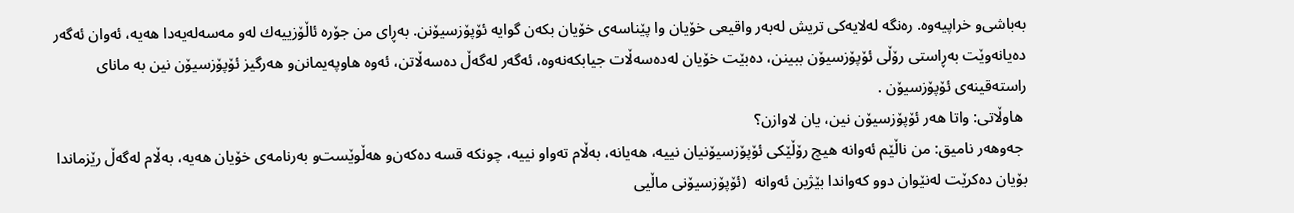به‌باشی‌و خراپیه‌وه‌. ره‌نگه‌ له‌لایه‌كی‌ تریش له‌به‌ر ‌واقیعی‌ خۆیان ‌وا پێناسه‌ی‌ خۆیان بكه‌ن گوایه‌ ئۆپۆزسیۆنن. به‌ڕای‌ من جۆره‌ ئاڵۆزییه‌ك له‌و مه‌سه‌له‌یه‌دا هه‌یه‌، ئه‌وان ئه‌گه‌ر ده‌یانه‌وێت به‌ڕاستی‌ رۆڵی‌ ئۆپۆزسیۆن ببینن، ده‌بێت خۆیان له‌ده‌سه‌ڵات جیابكه‌نه‌وه‌، ئه‌گه‌ر له‌گه‌ڵ ده‌سه‌ڵاتن، ئه‌وه‌ هاوپه‌یمانن‌و هه‌رگیز ئۆپۆزسیۆن نین به‌ مانای راسته‌قینه‌ی ئۆپۆزسیۆن .
 هاوڵاتی‌: واتا هه‌ر ئۆپۆزسیۆن نین، یان لاوازن؟
 جه‌وهه‌ر نامیق: من ناڵێم ئه‌وانه‌ هیچ رۆڵێكی‌ ئۆپۆزسیۆنیان نییه‌، هه‌یانه‌، به‌ڵام ته‌واو نییه‌، چونكه‌ قسه‌ ده‌كه‌ن‌و هه‌ڵوێست‌و به‌رنامه‌ی خۆیان هه‌یه‌، به‌ڵام له‌گه‌ڵ‌ رێزماندا بۆیان ده‌كرێت له‌نێوان دوو كه‌واندا بێژین ئه‌وانه‌  (ئۆپۆزسیۆنی ماڵیی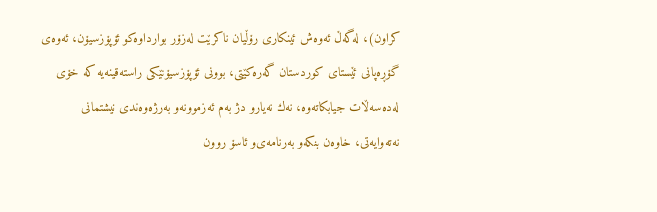كراون)، له‌گه‌ڵ‌ ئه‌وه‌ش ئینكاری رۆڵیان ناكرێت له‌زۆر بواردا‌وه‌كو ئۆپۆزسیۆن، ئه‌وه‌ی‌ گۆڕه‌پانی‌ ئێستای كوردستان گه‌ره‌كێتی، بوونی‌ ئۆپۆزسیۆنێكی‌ راسته‌قینه‌یه‌ كه‌ خۆی‌ له‌ده‌سه‌ڵات جیابكاته‌وه‌، نه‌ك نه‌یارو دژ به‌م ئه‌زموونه‌‌و به‌رژه‌وه‌ندی‌ نیشتمانی نه‌ته‌وایه‌تی‌، خاوه‌ن بنكه‌و به‌رنامه‌ی‌‌و ئاسۆ روون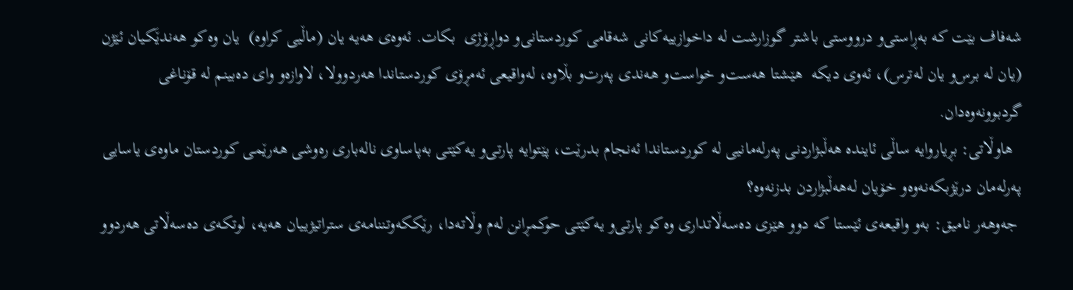شه‌فاف بێت كه‌ به‌ڕاستی‌و درووستی باشتر گوزارشت له‌ داخوازییه‌كانی‌ شه‌قامی‌ كوردستانی‌و دواڕۆژی  بكات. ئه‌وه‌ی‌ هه‌یه‌ یان (ماڵیی كراوه‌)  یان وه‌كو هه‌ندێَكیان ئێژن (یان له‌ برس‌و یان له‌ترس)، ئه‌وی دیكه‌  هێشتا هه‌ست‌و خواست‌و هه‌ندی په‌رت‌و بڵاوه‌، له‌واقیعی ئه‌مڕۆی كوردستاندا هه‌ردوولا، لاوازه‌و ‌وای ده‌بینم له‌ قۆناغی گردبوونه‌وه‌دان.
  هاوڵاتی‌: بڕیار‌وایه‌ ساڵی‌ ئاینده‌ هه‌ڵبژاردنی‌ په‌رله‌مانیی‌ له‌ كوردستاندا ئه‌نجام بدرێت، پێتوایه‌ پارتی‌‌و یه‌كێتی‌ به‌پاساوی‌ ناله‌باری‌ ره‌وشی‌ هه‌رێمی‌ كوردستان ماوه‌ی‌ یاسایی‌ په‌رله‌مان درێژبكه‌نه‌وه‌و خۆیان له‌هه‌ڵبژاردن بدزنه‌وه‌؟
 جه‌وهه‌ر نامیق: به‌و ‌واقیعه‌ی ئێستا كه‌ دوو هێزی‌ ده‌سه‌ڵاتداری‌ ‌وه‌كو پارتی‌‌و یه‌كێتی‌ حوكمڕانن له‌م ‌وڵاته‌دا، رێككه‌وتننامه‌ی ستراتیژییان هه‌یه‌، لوتكه‌ی ده‌سه‌ڵاتی هه‌ردوو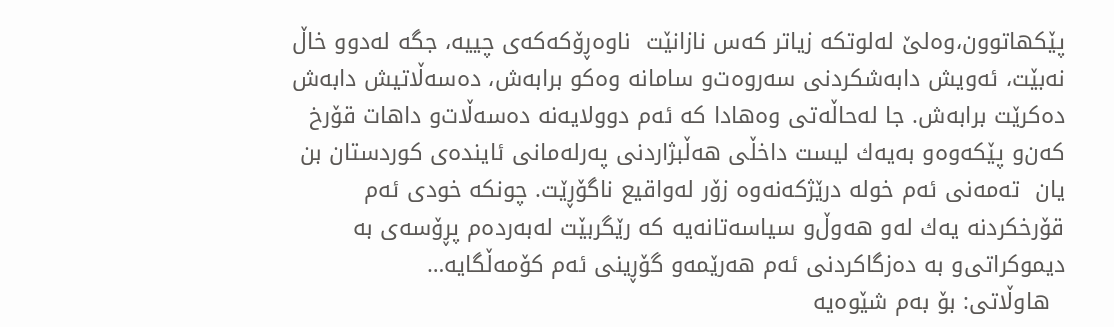پێكهاتوون،‌وه‌لێ‌ له‌لوتكه‌ زیاتر كه‌س نازانێت  ناوه‌ڕۆكه‌كه‌ی‌ چییه‌، جگه‌ له‌دوو خاڵ نه‌بێت، ئه‌ویش دابه‌شكردنی‌ سه‌روه‌ت‌و سامانه‌ ‌وه‌كو برابه‌ش، ده‌سه‌ڵاتیش دابه‌ش ده‌كرێت برابه‌ش. جا له‌حاڵه‌تی ‌وه‌هادا كه‌ ئه‌م دوولایه‌نه‌ ده‌سه‌ڵات‌و داهات قۆرخ كه‌ن‌و پێكه‌وه‌و به‌یه‌ك لیست داخڵی هه‌ڵبژاردنی په‌رله‌مانی ئاینده‌ی كوردستان بن یان  ته‌مه‌نی ئه‌م خوله‌ درێژكه‌نه‌وه‌ زۆر له‌‌واقیع ناگۆڕێت. چونكه‌ خودی ئه‌م قۆرخكردنه‌ یه‌ك له‌و هه‌وڵ‌و سیاسه‌تانه‌یه‌ كه‌ رێگربێت له‌به‌رده‌م پڕۆسه‌ی به‌ دیموكراتی‌و به‌ ده‌زگاكردنی ئه‌م هه‌رێمه‌‌و گۆڕینی ئه‌م كۆمه‌ڵگایه‌…
  هاوڵاتی‌: بۆ به‌م شێوه‌یه‌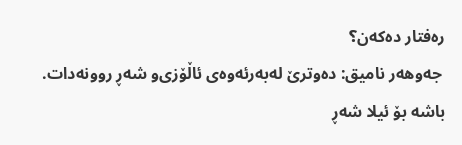ره‌فتار ده‌كه‌ن؟
 جه‌وهه‌ر نامیق: ده‌وترێ‌ له‌به‌رئه‌وه‌ی ئاڵۆزی‌و شه‌ڕ روونه‌دات. باشه‌ بۆ ئیلا شه‌ڕ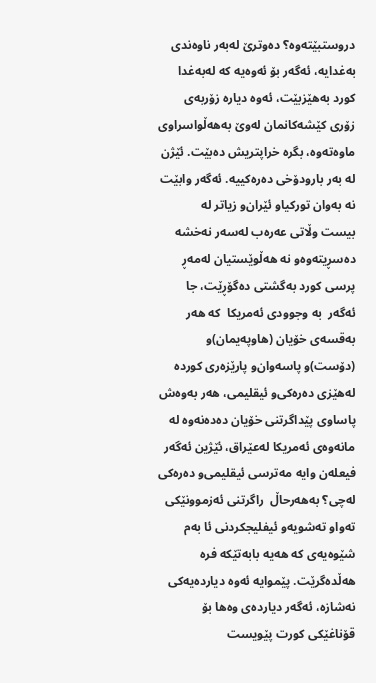دروستبێته‌وه‌؟ ده‌وترێ‌ له‌به‌ر ناوه‌ندی به‌غدایه‌، ئه‌گه‌ر بۆ ئه‌وه‌یه‌ كه‌ له‌به‌غدا كورد به‌هێزبێت، ئه‌وه‌ دیاره‌ زۆربه‌ی زۆری كێشه‌كانمان له‌وێ به‌هه‌ڵواسراوی‌ ماوه‌ته‌وه‌، بگره‌ خراپتریش ده‌بێت. ئێژن له به‌ر‌ بارودۆخی ده‌ره‌كییه‌. ئه‌گه‌ر ‌وابێت نه‌ به‌وان توركیا‌و ئێران‌و زیاتر له‌ بیست ‌وڵاتی عه‌ره‌ب له‌سه‌ر نه‌خشه‌ ده‌سڕیته‌وه‌‌و نه‌ هه‌ڵوێستیان له‌مه‌ڕ پرسی كورد به‌گشتی ده‌گۆڕێت، جا ئه‌گه‌ر  به‌ ‌وجوودی ئه‌مریكا  كه‌ هه‌ر به‌قسه‌ی خۆیان (هاوپه‌یمان)و (دۆست)و پاسه‌وان‌و پارێزه‌ری كورده‌ له‌هێزی ده‌ره‌كی‌و ئیقلیمی، هه‌ر به‌وه‌ش پاساوی پێداگرتنی خۆیان ده‌ده‌نه‌وه‌ له‌ مانه‌وه‌ی ئه‌مریكا له‌عێراق، ئێژین ئه‌گه‌ر فیعله‌ن ‌وایه‌ مه‌ترسی ئیقلیمی‌و ده‌ره‌كی  له‌چی؟ به‌هه‌رحاڵ‌  راگرتنی ئه‌زموونێكی ته‌واو ته‌شویه‌و ئیفلیجكردنی ئا به‌م شێوه‌یه‌ی كه‌ هه‌یه‌ بابه‌تێكه‌ فره‌ هه‌ڵده‌گرێت. پێموایه‌ ئه‌وه‌ دیارده‌یه‌كی‌ نه‌شازه‌، ئه‌گه‌ر دیارده‌ی ‌وه‌ها بۆ قۆناغێكی كورت پێویست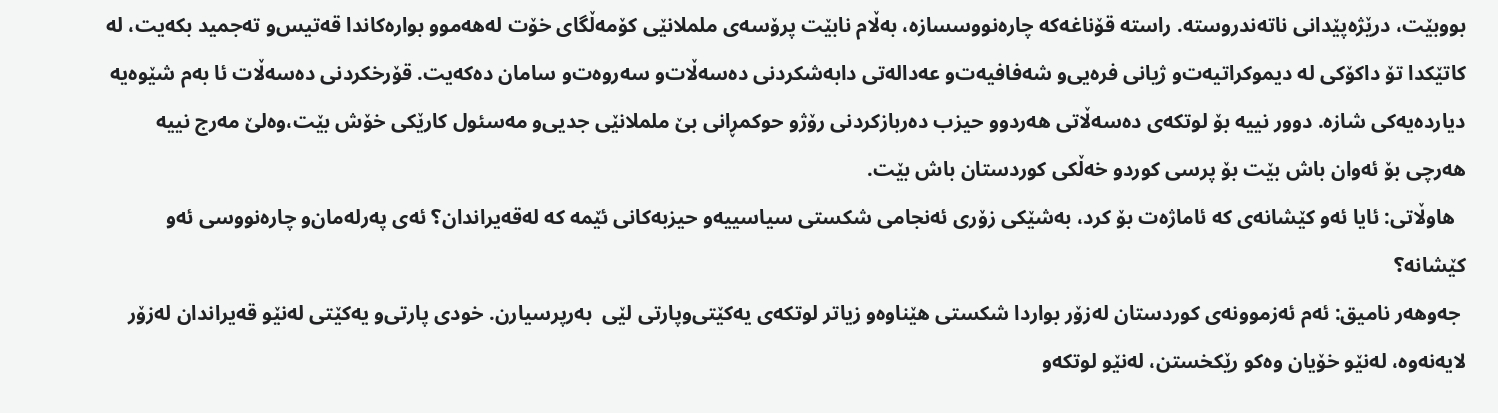بووبێت، درێژه‌پێدانی ناته‌ندروسته‌. راسته‌ قۆناغه‌كه‌ چاره‌نووسسازه‌، به‌ڵام نابێت پرۆسه‌ی‌ ململانێی‌ كۆمه‌ڵگای‌ خۆت له‌هه‌موو بواره‌كاندا قه‌تیس‌و ته‌جمید بكه‌یت، له‌ كاتێكدا تۆ داكۆكی له‌ دیموكراتیه‌ت‌و ژیانی فره‌یی‌و شه‌فافیه‌ت‌و عه‌داله‌تی دابه‌شكردنی ده‌سه‌ڵات‌و سه‌روه‌ت‌و سامان ده‌كه‌یت. قۆرخكردنی ده‌سه‌ڵات ئا به‌م شێوه‌یه‌ دیارده‌یه‌كی شازه‌. دوور نییه‌ بۆ لوتكه‌ی ده‌سه‌ڵاتی هه‌ردوو حیزب ده‌ربازكردنی رۆژ‌و حوكمڕانی بێ ململانێی جدیی‌و مه‌سئول كارێكی خۆش بێت،‌وه‌لێ مه‌رج نییه‌ هه‌رچی بۆ ئه‌وان باش بێت بۆ پرسی كوردو خه‌ڵكی كوردستان باش بێت.
  هاوڵاتی‌: ئایا ئه‌و كێشانه‌ی‌ كه‌ ئاماژه‌ت بۆ كرد، به‌شێكی‌ زۆری‌ ئه‌نجامی‌ شكستی‌ سیاسییه‌و حیزبه‌كانی‌ ئێمه‌ كه‌ له‌قه‌یراندان؟ ئه‌ی‌ په‌رله‌مان‌و چاره‌نووسی‌ ئه‌و كێشانه‌؟
 جه‌وهه‌ر نامیق: ئه‌م ئه‌زموونه‌ی كوردستان له‌زۆر بواردا شكستی هێناوه‌‌و زیاتر لوتكه‌ی یه‌كێتی‌وپارتی لێی  به‌رپرسیارن. خودی پارتی‌‌و یه‌كێتی‌ له‌نێو قه‌یراندان له‌زۆر لایه‌نه‌وه‌، له‌نێو خۆیان ‌وه‌كو رێكخستن، له‌نێو لوتكه‌‌و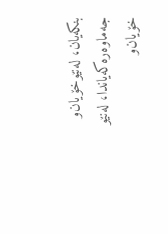بنكه‌یان، له‌نێوخۆیان‌و جه‌ماوه‌ره‌كه‌یاندا، له‌نێو خۆیان‌و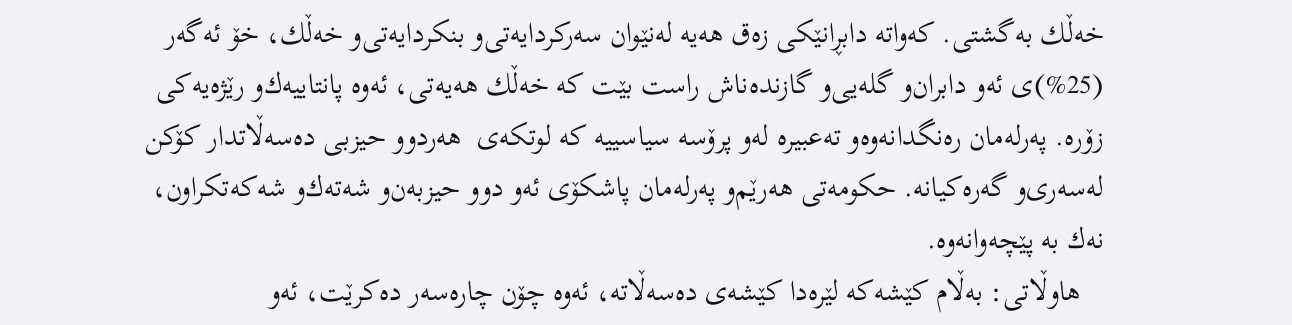خه‌ڵك به‌گشتی‌. كه‌واته‌ دابڕانێكی‌ زه‌ق هه‌یه‌ له‌نێوان سه‌ركردایه‌تی‌و بنكردایه‌تی‌و خه‌ڵك، خۆ ئه‌گه‌ر (25%)ی‌ ئه‌و دابران‌و گله‌یی‌‌و گازنده‌ناش راست بێت كه‌ خه‌ڵك هه‌یه‌تی‌، ئه‌وه‌ پانتاییه‌ك‌و رێژه‌یه‌كی‌ زۆره‌. په‌رله‌مان ره‌نگدانه‌وه‌و ته‌عبیره‌ له‌و پرۆسه‌ سیاسییه‌ كه‌ لوتكه‌ی  هه‌ردوو حیزبی ده‌سه‌ڵاتدار كۆكن له‌سه‌ری‌و گه‌ره‌كیانه‌. حكومه‌تی هه‌رێم‌و په‌رله‌مان پاشكۆی ئه‌و دوو حیزبه‌ن‌و شه‌ته‌ك‌و شه‌كه‌تكراون، نه‌ك به‌ پێچه‌وانه‌وه‌.
   هاوڵاتی‌: به‌ڵام كێشه‌كه‌ لێره‌دا كێشه‌ی‌ ده‌سه‌ڵاته‌، ئه‌وه‌ چۆن چاره‌سه‌ر ده‌كرێت، ئه‌و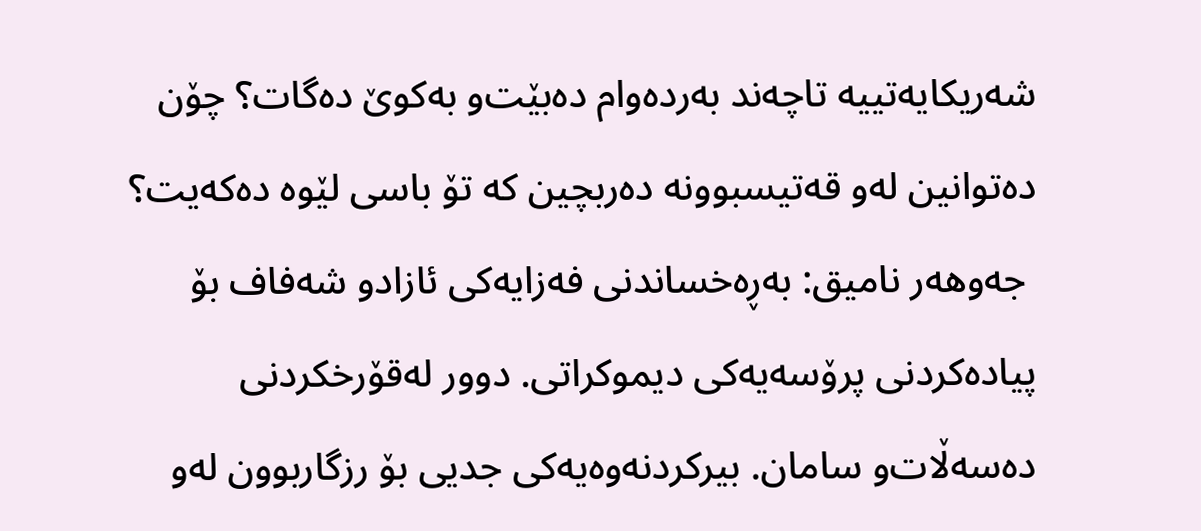شه‌ریكایه‌تییه‌ تاچه‌ند به‌رده‌وام ده‌بێت‌و به‌كوێ‌ ده‌گات؟ چۆن ده‌توانین له‌و قه‌تیسبوونه‌ ده‌ربچین كه‌ تۆ باسی‌ لێوه‌ ده‌كه‌یت؟
 جه‌وهه‌ر نامیق: به‌ڕه‌خساندنی فه‌زایه‌كی ئازادو شه‌فاف بۆ پیاده‌كردنی پرۆسه‌یه‌كی دیموكراتی. دوور له‌قۆرخكردنی ده‌سه‌ڵات‌و سامان. بیركردنه‌وه‌یه‌كی جدیی‌ بۆ رزگاربوون له‌و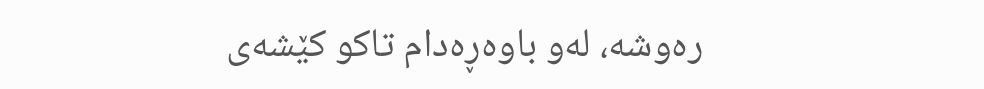ره‌وشه‌، له‌و باوه‌ڕه‌دام تاكو كێشه‌ی‌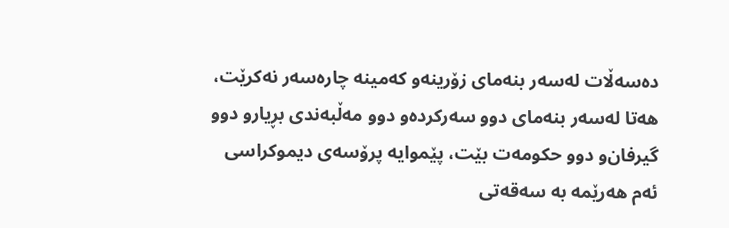ده‌سه‌ڵات له‌سه‌ر بنه‌مای‌ زۆرینه‌و كه‌مینه‌ چاره‌سه‌ر نه‌كرێت، هه‌تا له‌سه‌ر بنه‌مای‌ دوو سه‌ركرده‌و دوو مه‌ڵبه‌ندی‌ بڕیارو دوو گیرفان‌و دوو حكومه‌ت بێت، پێموایه‌ پرۆسه‌ی‌ دیموكراسی‌ ئه‌م هه‌رێمه‌ به‌ سه‌قه‌تی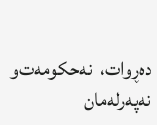ده‌ڕوات،  نه‌حكومه‌ت‌و نه‌په‌رله‌مان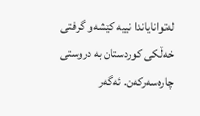له‌توانایاندا نییه‌ كێشه‌و گرفتی خه‌ڵكی‌ كوردستان به‌ دروستی  چاره‌سه‌ركه‌ن. ئه‌گه‌ر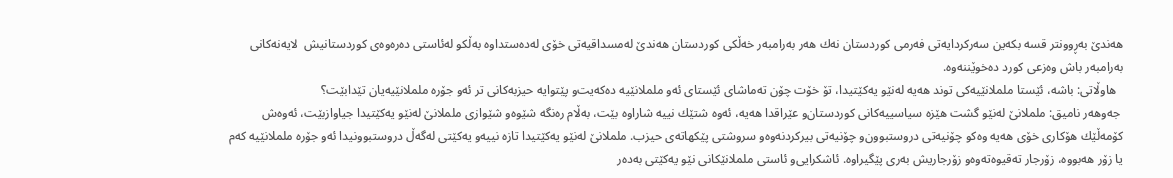هه‌ندێ‌ به‌ڕوونتر قسه‌ بكه‌ین سه‌ركردایه‌تی فه‌رمی كوردستان نه‌ك هه‌ر به‌رامبه‌ر خه‌ڵكی كوردستان هه‌ندێ‌ له‌مسداقیه‌تی خۆی له‌ده‌ستداوه‌ به‌ڵكو له‌ئاستی ده‌ره‌وه‌ی كوردستانیش  لایه‌نه‌كانی  به‌رامبه‌ر باش ‌وه‌زعی‌ كورد ده‌خوێننه‌وه‌.
  هاوڵاتی‌: باشه‌، ئێستا ململانێیه‌كی‌ توند هه‌یه‌ له‌نێو یه‌كێتیدا، تۆ خۆت چۆن ته‌ماشای‌ ئێستای‌ ئه‌و ململانێیه‌ ده‌كه‌یت‌و پێتوایه‌ حیزبه‌كانی‌ تر ئه‌و جۆره‌ ململانێیه‌یان تێدابێت؟
 جه‌وهه‌ر نامیق: ململانێ‌ له‌نێو گشت هێزه‌ سیاسییه‌كانی‌ كوردستان‌و عێراقدا هه‌یه‌، ئه‌وه‌ شتێك نییه‌ شاراوه‌ بێت، به‌ڵام ره‌نگه‌ شێوه‌و شێوازی‌ ململانێ‌ له‌نێو یه‌كێتیدا جیاوازبێت، ئه‌وه‌ش كۆمه‌ڵێك هۆكاری‌ خۆی‌ هه‌یه‌ ‌وه‌كو چۆنیه‌تی‌ دروستبوون‌و چۆنیه‌تی‌ بیركردنه‌وه‌و سروشتی‌ پێكهاته‌ی‌ حیزب. ململانێ له‌نێو یه‌كێتیدا تازه‌ نییه‌و یه‌كێتی‌ له‌گه‌ڵ دروستبوونیدا ئه‌و جۆره‌ ململانێیه‌ كه‌م یا زۆر هه‌بووه‌، زۆرجار ته‌قیوه‌ته‌وه‌و زۆرجاریش به‌ری‌ پێگیراوه‌. ئاشكرایی‌و ئاستی ململانێكانی نێو یه‌كێتی به‌ده‌ر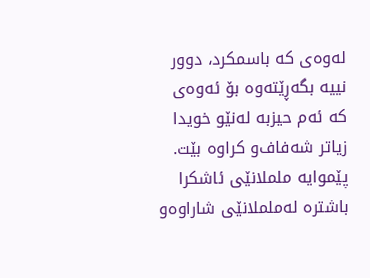له‌وه‌ی كه‌ باسمكرد، دوور نییه‌ بگه‌ڕێته‌وه‌ بۆ ئه‌وه‌ی كه‌ ئه‌م حیزبه‌ له‌نێو خویدا زیاتر شه‌فاف‌و كراوه‌ بێت. پێموایه‌ ململانێی‌ ئاشكرا باشتره‌ له‌ململانێی‌ شاراوه‌و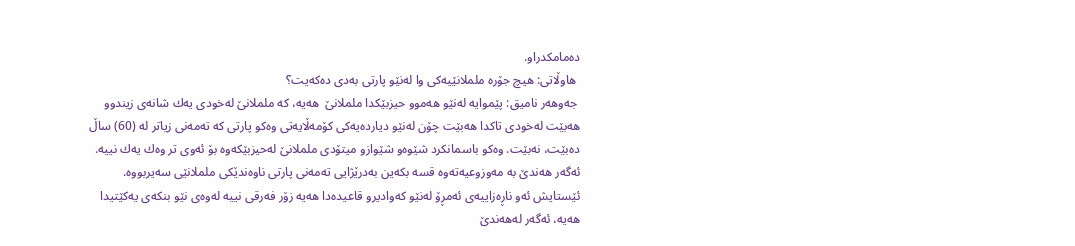ده‌مامكدراو.
 هاوڵاتی‌: هیچ جۆره‌ ململانێیه‌كی‌ ‌وا له‌نێو پارتی‌ به‌دی‌ ده‌كه‌یت؟
 جه‌وهه‌ر نامیق: پێموایه‌ له‌نێو هه‌موو حیزبێكدا ململانێ  هه‌یه‌، كه‌ ململانێ له‌خودی یه‌ك شانه‌ی زیندوو هه‌بێت له‌خودی تاكدا هه‌بێت چۆن له‌نێو دیارده‌یه‌كی كۆمه‌ڵایه‌تی‌ ‌وه‌كو پارتی كه‌ ته‌مه‌نی زیاتر له‌ (60) ساڵ ده‌بێت، نه‌بێت. وه‌كو باسمانكرد شێوه‌و شێوازو میتۆدی ململانێ له‌حیزبێكه‌وه‌ بۆ ئه‌وی تر ‌وه‌ك یه‌ك نییه‌. ئه‌گه‌ر هه‌ندێ به‌ مه‌وزوعیه‌ته‌وه‌ قسه‌ بكه‌ین به‌درێژایی ته‌مه‌نی پارتی ناوه‌ندێكی ململانێی سه‌یربووه‌. ئێستایش ئه‌و ناڕه‌زاییه‌ی‌ ئه‌مڕۆ له‌نێو كه‌وادیرو قاعیده‌دا هه‌یه‌ زۆر فه‌رقی‌ نییه‌ له‌وه‌ی نێو بنكه‌ی یه‌كێتیدا هه‌یه‌، ئه‌گه‌ر له‌هه‌ندێ‌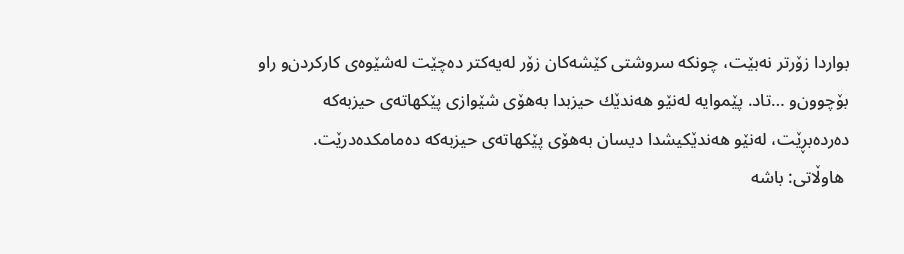بواردا زۆرتر نه‌بێت، چونكه‌ سروشتی‌ كێشه‌كان زۆر له‌یه‌كتر ده‌چێت له‌شێوه‌ی‌ كاركردن‌و راو بۆچوون‌و …تاد. پێموایه‌ له‌نێو هه‌ندێك حیزبدا به‌هۆی‌ شێوازی‌ پێكهاته‌ی‌ حیزبه‌كه‌ ده‌رده‌بڕێت، له‌نێو هه‌ندێكیشدا دیسان به‌هۆی‌ پێكهاته‌ی‌ حیزبه‌كه‌ ده‌مامكده‌درێت.
 هاوڵاتی‌: باشه‌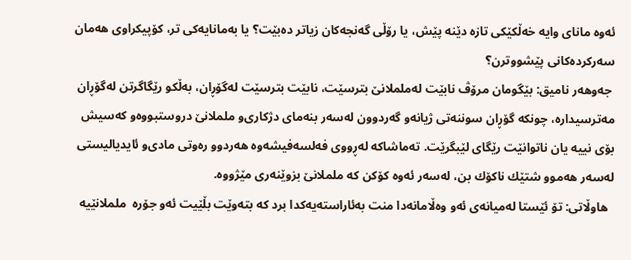ئه‌وه‌ مانای‌ ‌وایه‌ خه‌ڵكێكی‌ تازه‌ دێنه‌ پێش، یا رۆڵی‌ گه‌نجه‌كان زیاتر ده‌بێت؟ یا به‌مانایه‌كی‌ تر، كۆپیكراوی‌ هه‌مان سه‌ركرده‌كانی‌ پێشووترن؟
 جه‌وهه‌ر نامیق: بێگومان مرۆڤ نابێت له‌ململانێ‌ بترسێت، نابێت بترسێت له‌گۆڕان، به‌ڵكو رێگاگرتن له‌گۆڕان مه‌ترسیداره‌، چونكه‌ گۆڕان سوننه‌تی‌ ژیانه‌و گه‌ردوون له‌سه‌ر بنه‌مای‌ دژكاری‌‌و ململانێ‌ دروستبووه‌و كه‌سیش بۆی‌ نییه‌ یان ناتوانێت رێگای‌ لێبگرێت. ته‌ماشاكه‌ له‌ڕووی‌ فه‌لسه‌فیشه‌وه‌ هه‌ردوو ره‌وتی‌ مادی‌‌و ئایدیالیستی‌ له‌سه‌ر هه‌موو شتێك ناكۆك بن، له‌سه‌ر ئه‌وه‌ كۆكن كه‌ ململانێ‌ بزوێنه‌ری‌ مێژووه‌.
  هاوڵاتی‌: تۆ ئێستا له‌میانه‌ی‌ ئه‌و ‌وه‌ڵامانه‌دا منت به‌ئاراسته‌یه‌كدا برد كه‌ بته‌وێت بڵێیت ئه‌و جۆره‌  ململانێیه‌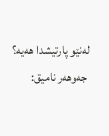له‌نێو پارتیشدا هه‌یه‌؟
 جه‌وهه‌ر نامیق: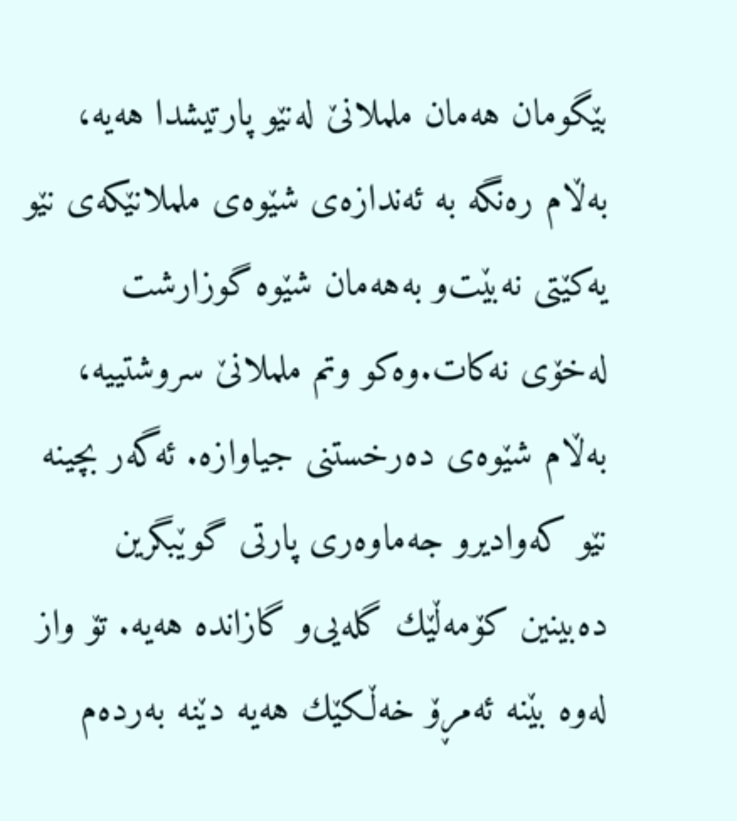بێگومان هه‌مان ململانێ‌ له‌نێو پارتیشدا هه‌یه‌، به‌ڵام ره‌نگه‌ به‌ ئه‌ندازه‌ی‌ شێوه‌ی‌ ململانێكه‌ی‌ نێو یه‌كێتی‌ نه‌بێت‌و به‌هه‌مان شێوه‌ گوزارشت له‌خۆی‌ نه‌كات.وه‌كو ‌وتم ململانێ‌ سروشتییه‌، به‌ڵام شێوه‌ی‌ ده‌رخستنی‌ جیاوازه‌. ئه‌گه‌ر بچینه‌ نێو كه‌وادیرو جه‌ماوه‌ری‌ پارتی‌ گوێبگرین ده‌بینین كۆمه‌ڵێك گله‌یی‌‌و گازانده‌ هه‌یه‌. تۆ ‌واز له‌وه‌ بێنه‌ ئه‌مڕۆ خه‌ڵكێك هه‌یه‌ دێنه‌ به‌رده‌م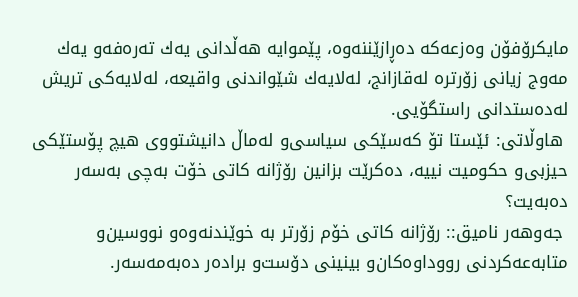مایكرۆفۆن ‌وه‌زعه‌كه‌ ده‌ڕازێننه‌وه‌، پێموایه‌ هه‌ڵدانی یه‌ك ته‌ره‌فه‌‌و یه‌ك مه‌وج زیانی زۆرتره‌ له‌قازانج، له‌لایه‌ك شێواندنی‌ ‌واقیعه‌، له‌لایه‌كی‌ تریش له‌ده‌ستدانی‌ راستگۆیی‌.
 هاوڵاتی‌: ئێستا تۆ كه‌سێكی‌ سیاسی‌‌و له‌ماڵ دانیشتووی‌ هیچ پۆستێكی‌ حیزبی‌‌و حكومیت نییه‌، ده‌كرێت بزانین رۆژانه‌ كاتی‌ خۆت به‌چی‌ به‌سه‌ر ده‌به‌یت؟
 جه‌وهه‌ر نامیق:: رۆژانه‌ كاتی‌ خۆم زۆرتر به‌ خوێندنه‌وه‌و نووسین‌و متابه‌عه‌كردنی‌ رووداوه‌كان‌و بینینی‌ دۆست‌و براده‌ر ده‌به‌مه‌سه‌ر.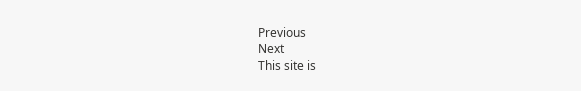Previous
Next
This site is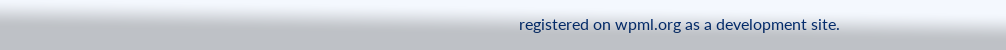registered on wpml.org as a development site.